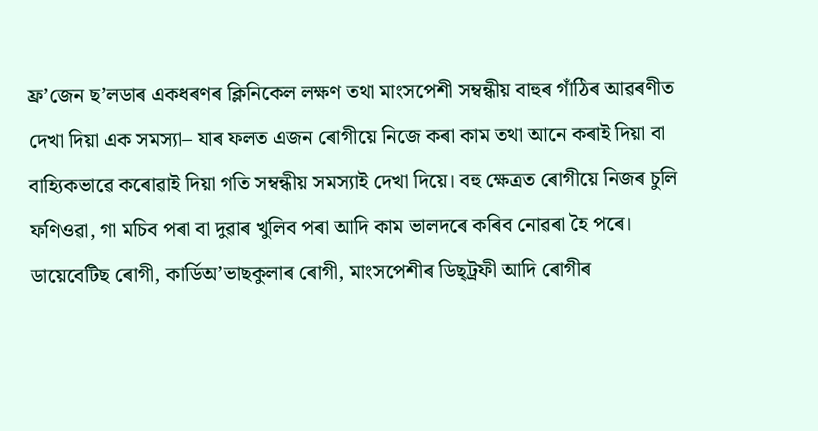ফ্ৰ’জেন ছ’লডাৰ একধৰণৰ ক্লিনিকেল লক্ষণ তথা মাংসপেশী সম্বন্ধীয় বাহুৰ গাঁঠিৰ আৱৰণীত দেখা দিয়া এক সমস্যা– যাৰ ফলত এজন ৰোগীয়ে নিজে কৰা কাম তথা আনে কৰাই দিয়া বা বাহ্যিকভাৱে কৰোৱাই দিয়া গতি সম্বন্ধীয় সমস্যাই দেখা দিয়ে। বহু ক্ষেত্ৰত ৰোগীয়ে নিজৰ চুলি ফণিওৱা, গা মচিব পৰা বা দুৱাৰ খুলিব পৰা আদি কাম ভালদৰে কৰিব নোৱৰা হৈ পৰে। ডায়েবেটিছ ৰোগী, কাৰ্ডিঅ’ভাছকুলাৰ ৰোগী, মাংসপেশীৰ ডিছ্ট্ৰফী আদি ৰোগীৰ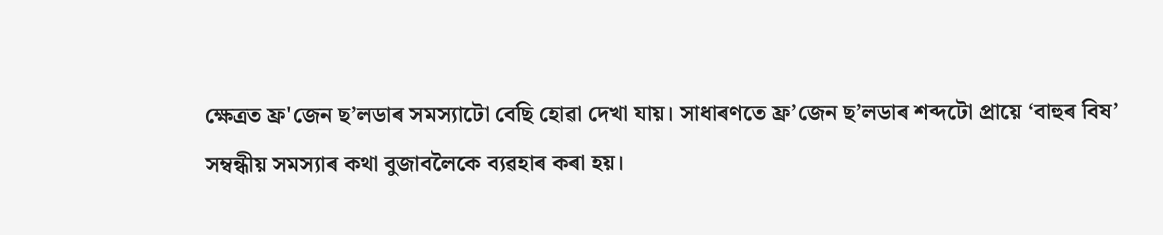ক্ষেত্ৰত ফ্ৰ'জেন ছ’লডাৰ সমস্যাটো বেছি হোৱা দেখা যায়। সাধাৰণতে ফ্র’জেন ছ’লডাৰ শব্দটো প্ৰায়ে ‘বাহুৰ বিষ’ সম্বন্ধীয় সমস্যাৰ কথা বুজাবলৈকে ব্যৱহাৰ কৰা হয়।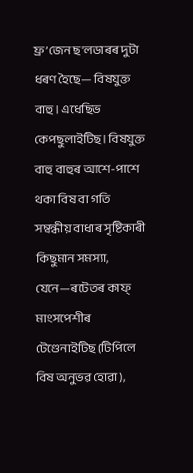ফ্র’জেন ছ'লডাৰৰ দুটা ধৰণ হৈছে— বিষযুক্ত বাহু। এধেছিভ কেপছুলাইটিছ। বিষযুক্ত বাহু বাহুৰ আশে-পাশে থকা বিষ বা গতি সম্বন্ধীয় বাধাৰ সৃষ্টিকাৰী কিছুমান সমস্যা, যেনে—ৰটেতৰ কাফ্ মাংসপেশীৰ টেণ্ডেনাইটিছ (টিপিলে বিষ অনুভৱ হোৱা),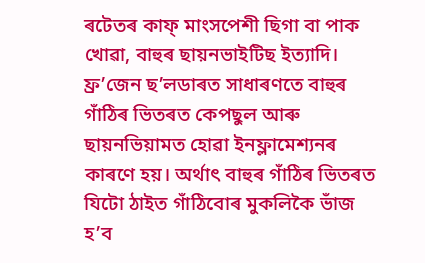ৰটেতৰ কাফ্ মাংসপেশী ছিগা বা পাক খোৱা, বাহুৰ ছায়নভাইটিছ ইত্যাদি। ফ্র’জেন ছ’লডাৰত সাধাৰণতে বাহুৰ গাঁঠিৰ ভিতৰত কেপছুল আৰু ছায়নভিয়ামত হোৱা ইনফ্লামেশ্যনৰ কাৰণে হয়। অর্থাৎ বাহুৰ গাঁঠিৰ ভিতৰত যিটো ঠাইত গাঁঠিবোৰ মুকলিকৈ ভাঁজ হ’ব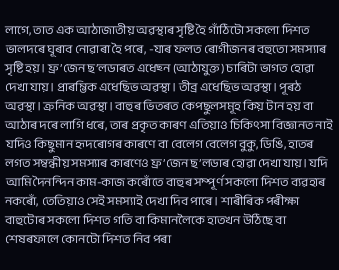লাগে, তাত এক আঠাজাতীয় অৱস্থাৰ সৃষ্টি হৈ গাঁঠিটো সকলো দিশত ভালদৰে ঘূৰাব নোৱাৰা হৈ পৰে, -যাৰ ফলত ৰোগীজনৰ বহুতো সমস্যাৰ সৃষ্টি হয়। ফ্র’জেন ছ’লডাৰত এধেছ্ন (আঠাযুক্ত) চাৰিটা ভাগত হোৱা দেখা যায়। প্ৰাৰম্ভিক এধেছিভ অৱস্থা। তীব্র এধেছিভ অৱস্থা। পূৰঠ অৱস্থা। ক্ৰনিক অৱস্থা। বাহুৰ ভিতৰত কেপছুলসমূহ কিয় টান হয় বা আঠাৰ দৰে লাগি ধৰে, তাৰ প্রকৃত কাৰণ এতিয়াও চিকিৎসা বিজ্ঞানত নাই যদিও কিছুমান হৃদৰোগৰ কাৰণে বা বেলেগ বেলেগ বুকু, ডিঙি, হাতৰ লগত সম্বন্ধীয় সমস্যাৰ কাৰণেও ফ্র’জেন ছ’লডাৰ হোৱা দেখা যায়। যদি আমি দৈনন্দিন কাম-কাজ কৰোঁতে বাহুৰ সম্পূর্ণ সকলো দিশত ব্যৱহাৰ নকৰোঁ, তেতিয়াও সেই সমস্যাই দেখা দিব পাৰে। শাৰীৰিক পৰীক্ষা বাহুটোৰ সকলো দিশত গতি বা কিমানলৈকে হাতখন উঠিছে বা শেষৰফালে কোনটো দিশত নিব পৰা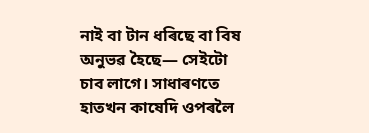নাই বা টান ধৰিছে বা বিষ অনুভৱ হৈছে— সেইটো চাব লাগে। সাধাৰণতে হাতখন কাষেদি ওপৰলৈ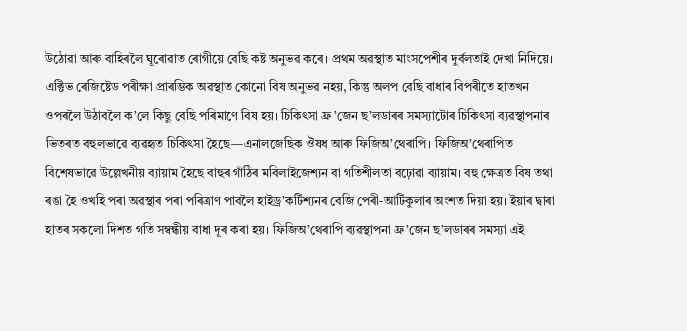উঠোৱা আৰু বাহিৰলৈ ঘূৰোৱাত ৰোগীয়ে বেছি কষ্ট অনুভৱ কৰে। প্রথম অৱস্থাত মাংসপেশীৰ দুর্বলতাই দেখা নিদিয়ে। এক্টিভ ৰেজিষ্টেড পৰীক্ষা প্রাৰম্ভিক অৱস্থাত কোনো বিষ অনুভৱ নহয়, কিন্তু অলপ বেছি বাধাৰ বিপৰীতে হাতখন ওপৰলৈ উঠাবলৈ ক’লে কিছু বেছি পৰিমাণে বিষ হয়। চিকিৎসা ফ্র ’জেন ছ’লডাৰৰ সমস্যাটোৰ চিকিৎসা ব্যৱস্থাপনাৰ ভিতৰত বহুলভাৱে ব্যৱহৃত চিকিৎসা হৈছে—এনালজেছিক ঔষধ আৰু ফিজিঅ’থেৰাপি। ফিজিঅ’থেৰাপিত বিশেষভাৱে উল্লেখনীয় ব্যায়াম হৈছে বাহুৰ গাঁঠিৰ মবিলাইজেশ্যন বা গতিশীলতা বঢ়োৱা ব্যায়াম। বহু ক্ষেত্ৰত বিষ তথা ৰঙা হৈ ওখহি পৰা অৱস্থাৰ পৰা পৰিত্ৰাণ পাবলৈ হাইড্র’কৰ্টিশ্যনৰ বেজি পেৰী-আর্টিকুলাৰ অংশত দিয়া হয়। ইয়াৰ দ্বাৰা হাতৰ সকলো দিশত গতি সম্বন্ধীয় বাধা দূৰ কৰা হয়। ফিজিঅ’থেৰাপি ব্যৱস্থাপনা ফ্র’জেন ছ’লডাৰৰ সমস্যা এই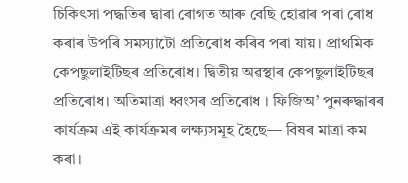চিকিৎসা পদ্ধতিৰ দ্বাৰা ৰোগত আৰু বেছি হোৱাৰ পৰা ৰোধ কৰাৰ উপৰি সমস্যাটো প্ৰতিৰোধ কৰিব পৰা যায়। প্রাথমিক কেপছুলাইটিছৰ প্ৰতিৰোধ। দ্বিতীয় অৱস্থাৰ কেপছুলাইটিছৰ প্ৰতিৰোধ। অতিমাত্রা ধ্বংসৰ প্ৰতিৰোধ । ফিজিঅ’ পুনৰুদ্ধাৰৰ কাৰ্যক্রম এই কার্যক্ৰমৰ লক্ষ্যসমূহ হৈছে— বিষৰ মাত্রা কম কৰা।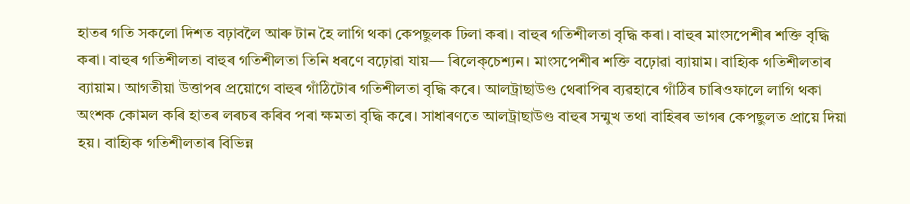হাতৰ গতি সকলো দিশত বঢ়াবলৈ আৰু টান হৈ লাগি থকা কেপছুলক ঢিলা কৰা। বাহুৰ গতিশীলতা বৃদ্ধি কৰা। বাহুৰ মাংসপেশীৰ শক্তি বৃদ্ধি কৰা। বাহুৰ গতিশীলতা বাহুৰ গতিশীলতা তিনি ধৰণে বঢ়োৱা যায়— ৰিলেক্চেশ্যন। মাংসপেশীৰ শক্তি বঢ়োৱা ব্যায়াম। বাহ্যিক গতিশীলতাৰ ব্যায়াম। আগতীয়া উত্তাপৰ প্রয়োগে বাহুৰ গাঁঠিটোৰ গতিশীলতা বৃদ্ধি কৰে। আলট্ৰাছাউণ্ড থেৰাপিৰ ব্যৱহাৰে গাঁঠিৰ চাৰিওফালে লাগি থকা অংশক কোমল কৰি হাতৰ লৰচৰ কৰিব পৰা ক্ষমতা বৃদ্ধি কৰে। সাধাৰণতে আলট্ৰাছাউণ্ড বাহুৰ সন্মুখ তথা বাহিৰৰ ভাগৰ কেপছুলত প্ৰায়ে দিয়া হয়। বাহ্যিক গতিশীলতাৰ বিভিন্ন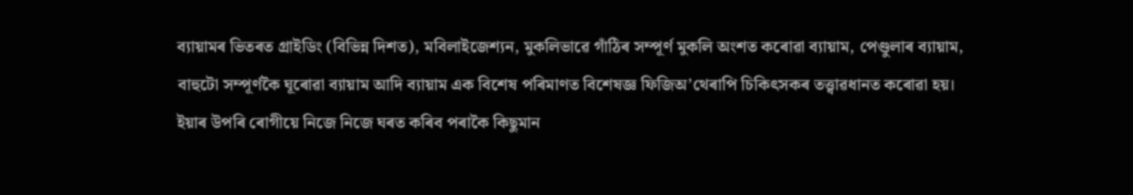ব্যায়ামৰ ভিতৰত গ্রাইডিং (বিভিন্ন দিশত), মবিলাইজেশ্যন, মুকলিভাৱে গাঁঠিৰ সম্পূর্ণ মুকলি অংশত কৰোৱা ব্যায়াম, পেণ্ডুলাৰ ব্যায়াম, বাহুটো সম্পূৰ্ণকৈ ঘূৰোৱা ব্যায়াম আদি ব্যায়াম এক বিশেষ পৰিমাণত বিশেষজ্ঞ ফিজিঅ’থেৰাপি চিকিৎসকৰ তত্ত্বাৱধানত কৰোৱা হয়। ইয়াৰ উপৰি ৰোগীয়ে নিজে নিজে ঘৰত কৰিব পৰাকৈ কিছুমান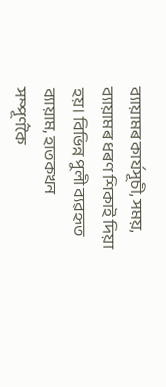ব্যায়ামৰ কাৰ্যসূচী, সময়, ব্যায়ামৰ ধৰণ শিকাই দিয়া হয়। বিভিন্ন পুলী ব্যৱহৃত ব্যায়াম, হাতকখন সম্পূৰ্ণকৈ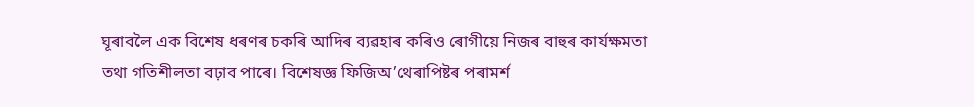ঘূৰাবলৈ এক বিশেষ ধৰণৰ চকৰি আদিৰ ব্যৱহাৰ কৰিও ৰোগীয়ে নিজৰ বাহুৰ কার্যক্ষমতা তথা গতিশীলতা বঢ়াব পাৰে। বিশেষজ্ঞ ফিজিঅ’থেৰাপিষ্টৰ পৰামৰ্শ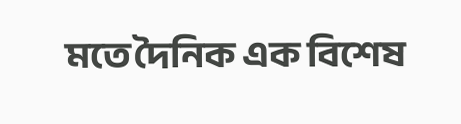মতে দৈনিক এক বিশেষ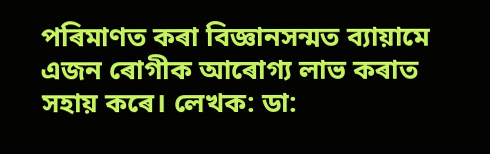পৰিমাণত কৰা বিজ্ঞানসন্মত ব্যায়ামে এজন ৰোগীক আৰোগ্য লাভ কৰাত সহায় কৰে। লেখক: ডা: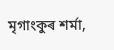মৃগাংকুৰ শৰ্মা,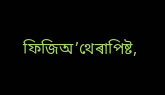ফিজিঅ’থেৰাপিষ্ট,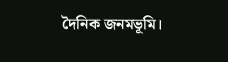দৈনিক জনমভূমি।